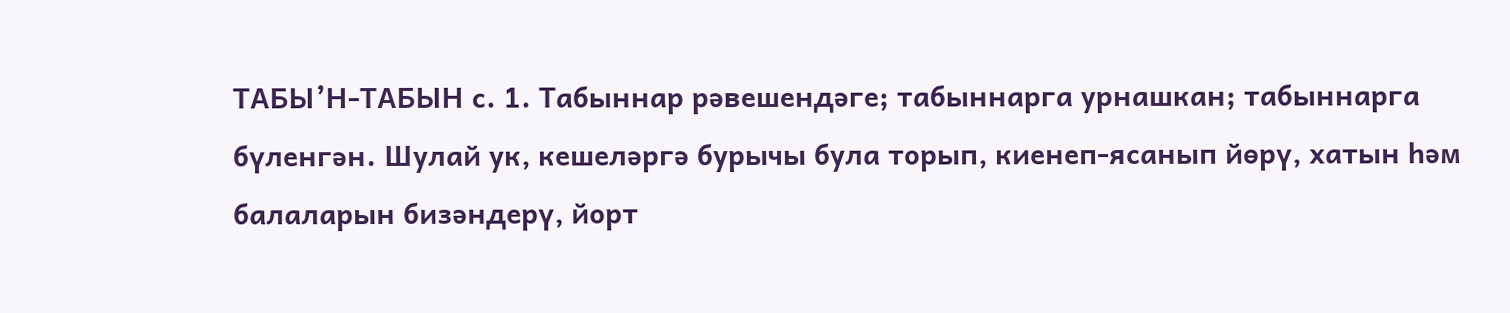ТАБЫ’Н-ТАБЫН с. 1. Табыннар рәвешендәге; табыннарга урнашкан; табыннарга бүленгән. Шулай ук, кешеләргә бурычы була торып, киенеп-ясанып йөрү, хатын һәм балаларын бизәндерү, йорт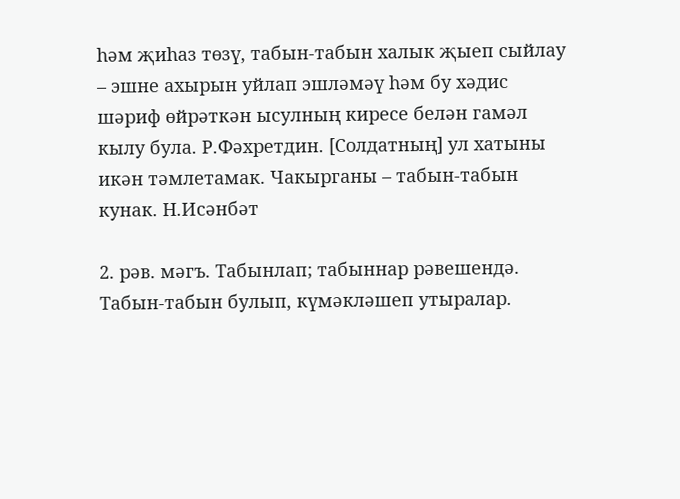һәм җиһаз төзү, табын-табын халык җыеп сыйлау – эшне ахырын уйлап эшләмәү һәм бу хәдис шәриф өйрәткән ысулның киресе белән гамәл кылу була. Р.Фәхретдин. [Солдатның] ул хатыны икән тәмлетамак. Чакырганы – табын-табын кунак. Н.Исәнбәт

2. рәв. мәгъ. Табынлап; табыннар рәвешендә. Табын-табын булып, күмәкләшеп утыралар.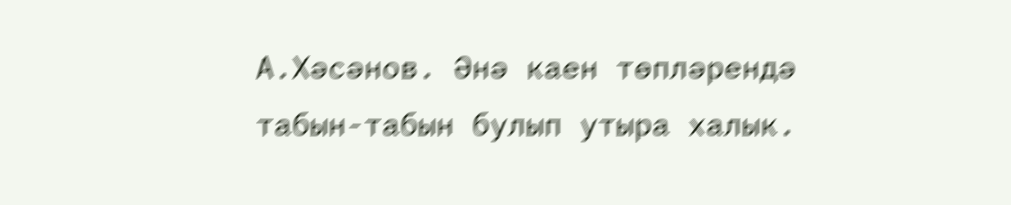А.Хәсәнов. Әнә каен төпләрендә табын-табын булып утыра халык.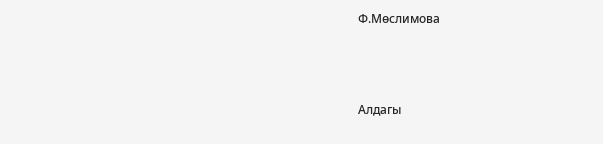Ф.Мөслимова



Алдагы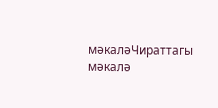мәкаләЧираттагы мәкалә